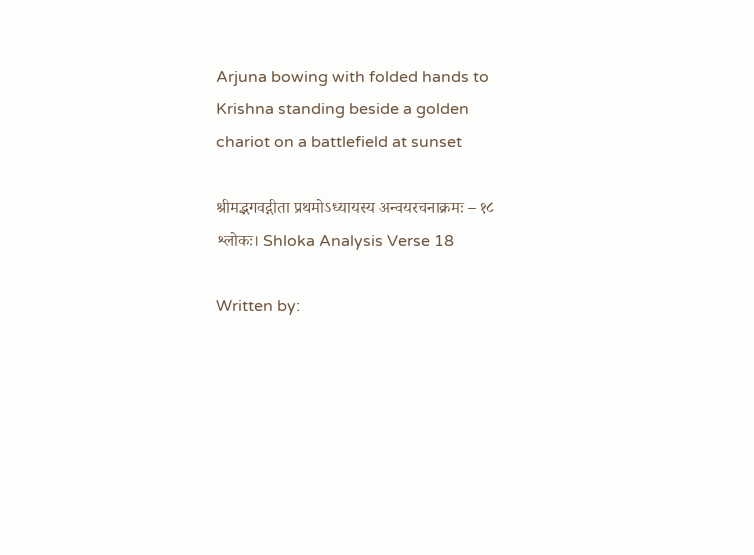Arjuna bowing with folded hands to Krishna standing beside a golden chariot on a battlefield at sunset

श्रीमद्भगवद्गीता प्रथमोऽध्यायस्य अन्वयरचनाक्रमः – १८ श्लोकः। Shloka Analysis Verse 18

Written by: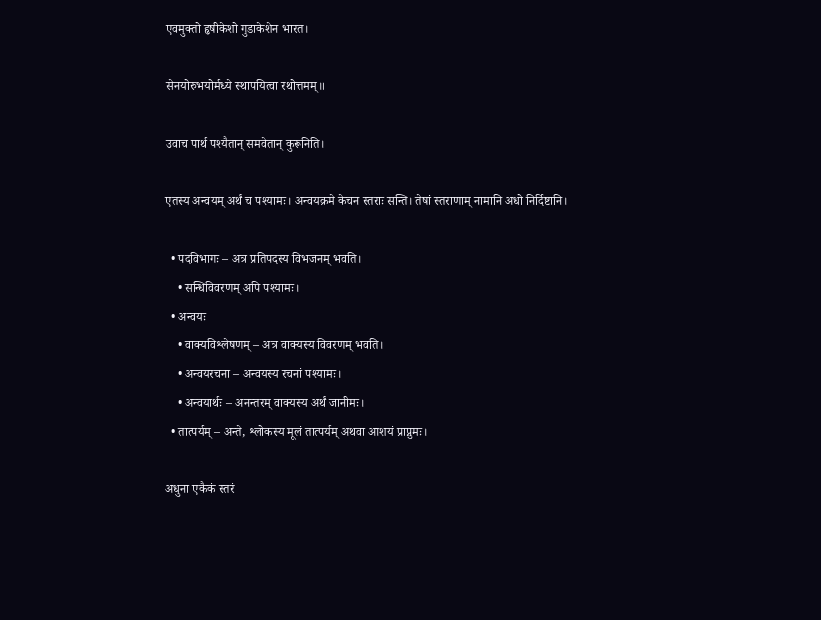एवमुक्तो हृषीकेशो गुडाकेशेन भारत।

सेनयोरुभयोर्मध्ये स्थापयित्वा रथोत्तमम्॥

उवाच पार्थ पश्यैतान् समवेतान् कुरूनिति।

एतस्य अन्वयम् अर्थं च पश्यामः। अन्वयक्रमे केचन स्तराः सन्ति। तेषां स्तराणाम् नामानि अधो निर्दिष्टानि।

  • पदविभागः – अत्र प्रतिपदस्य विभजनम् भवति।
    • सन्धिविवरणम् अपि पश्यामः।
  • अन्वयः
    • वाक्यविश्लेषणम् – अत्र वाक्यस्य विवरणम् भवति।
    • अन्वयरचना – अन्वयस्य रचनां पश्यामः।
    • अन्वयार्थः – अनन्तरम् वाक्यस्य अर्थं जानीमः।
  • तात्पर्यम् – अन्ते, श्लोकस्य मूलं तात्पर्यम् अथवा आशयं प्राप्नुमः।

अधुना एकैकं स्तरं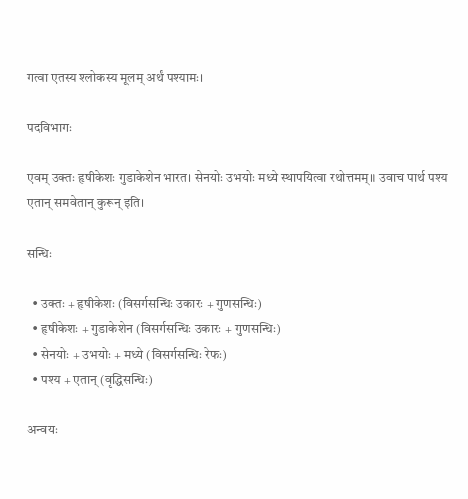गत्वा एतस्य श्लोकस्य मूलम् अर्थं पश्यामः।

पदविभागः

एवम् उक्तः हृषीकेशः गुडाकेशेन भारत। सेनयोः उभयोः मध्ये स्थापयित्वा रथोत्तमम्॥ उवाच पार्थ पश्य एतान् समवेतान् कुरून् इति।

सन्धिः

  • उक्तः + हृषीकेशः (विसर्गसन्धिः उकारः + गुणसन्धिः)
  • हृषीकेशः + गुडाकेशेन (विसर्गसन्धिः उकारः + गुणसन्धिः)
  • सेनयोः + उभयोः + मध्ये (विसर्गसन्धिः रेफः)
  • पश्य + एतान् (वृद्धिसन्धिः)

अन्वयः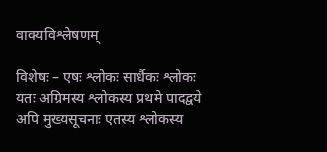वाक्यविश्लेषणम्

विशेषः – एषः श्लोकः सार्धैकः श्लोकः यतः अग्रिमस्य श्लोकस्य प्रथमे पादद्वये अपि मुख्यसूचनाः एतस्य श्लोकस्य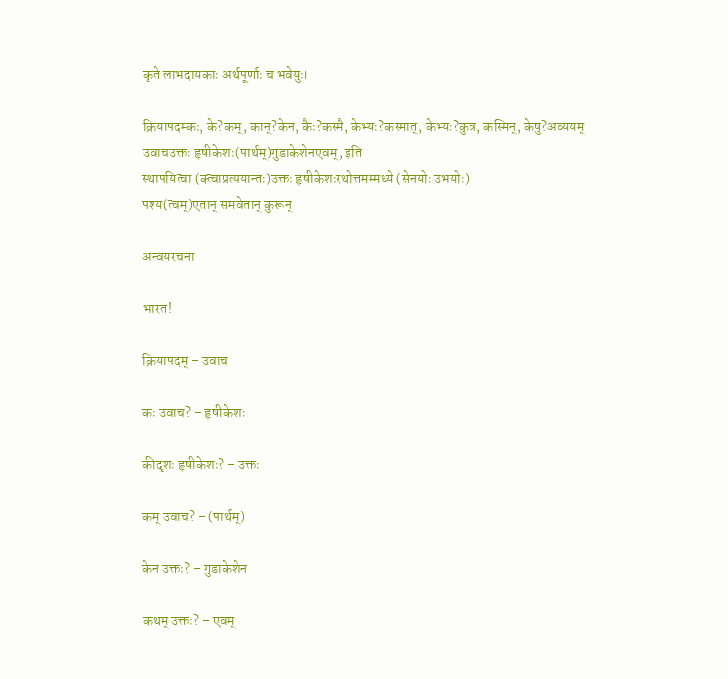कृते लाभदायकाः अर्थपूर्णाः च भवेयुः।

क्रियापदम्कः, के?कम्, कान्?केन, कैः?कस्मै, केभ्यः?कस्मात्, केभ्यः?कुत्र, कस्मिन्, केषु?अव्ययम्
उवाचउक्तः हृषीकेशः(पार्थम्)गुडाकेशेनएवम्, इति
स्थापयित्वा (क्त्वाप्रत्ययान्तः)उक्तः हृषीकेशःरथोत्तमम्मध्ये (सेनयोः उभयोः)
पश्य(त्वम्)एतान् समवेतान् कुरून्

अन्वयरचना

भारत!

क्रियापदम् – उवाच

कः उवाच? – हृषीकेशः

कीदृशः हृषीकेशः? – उक्तः

कम् उवाच? – (पार्थम्)

केन उक्तः? – गुडाकेशेन

कथम् उक्तः? – एवम्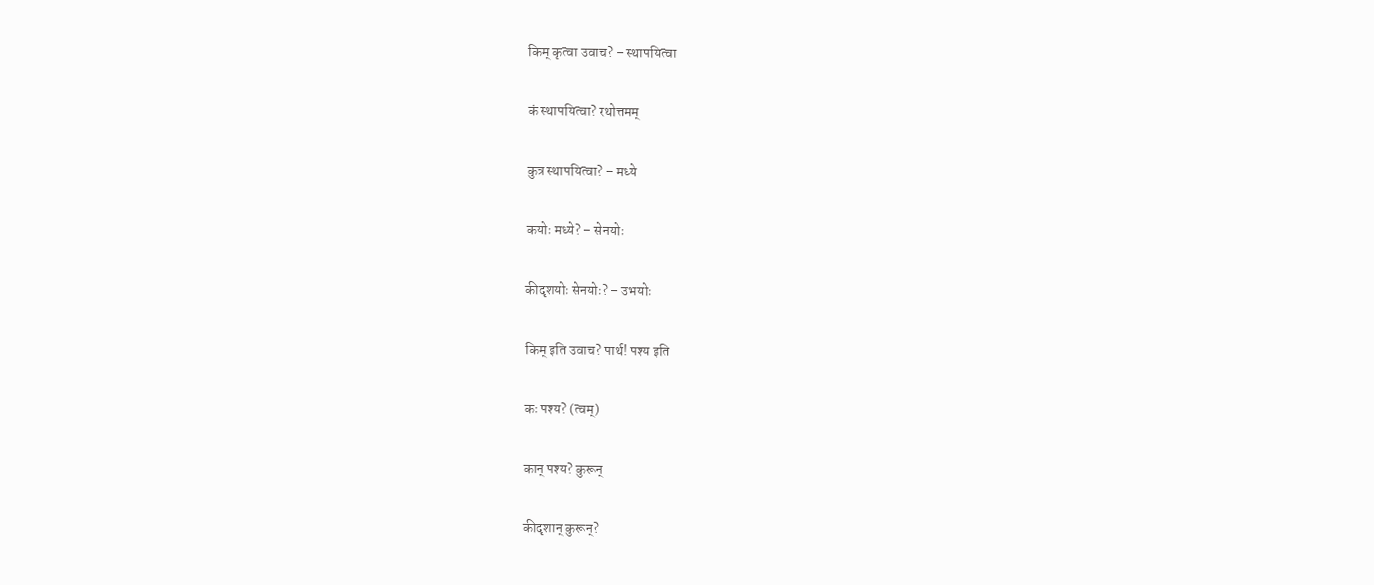किम् कृत्वा उवाच? – स्थापयित्वा

कं स्थापयित्वा? रथोत्तमम्

कुत्र स्थापयित्वा? – मध्ये

कयोः मध्ये? – सेनयोः

कीदृशयोः सेनयोः? – उभयोः

किम् इति उवाच? पार्थ! पश्य इति

कः पश्य? (त्वम्)

कान् पश्य? कुरून्

कीदृशान् कुरून्?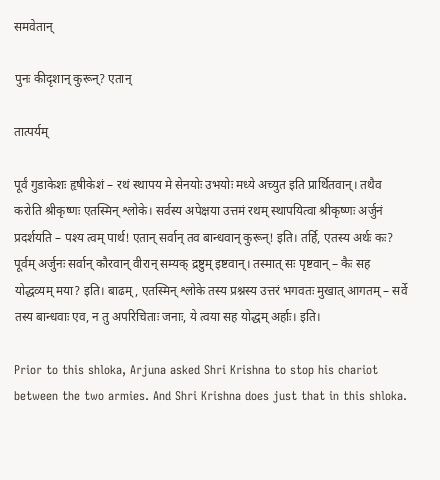समवेतान्

पुनः कीदृशान् कुरून्? एतान्

तात्पर्यम्

पूर्वं गुडाकेशः हृषीकेशं – रथं स्थापय मे सेनयोः उभयोः मध्ये अच्युत इति प्रार्थितवान्। तथैव करोति श्रीकृष्णः एतस्मिन् श्लोके। सर्वस्य अपेक्षया उत्तमं रथम् स्थापयित्वा श्रीकृष्णः अर्जुनं प्रदर्शयति – पश्य त्वम् पार्थ! एतान् सर्वान् तव बान्धवान् कुरून्! इति। तर्हि, एतस्य अर्थः कः? पूर्वम् अर्जुनः सर्वान् कौरवान् वीरान् सम्यक् द्रष्टुम् इष्टवान्। तस्मात् सः पृष्टवान् – कैः सह योद्धव्यम् मया? इति। बाढम्, एतस्मिन् श्लोके तस्य प्रश्नस्य उत्तरं भगवतः मुखात् आगतम् – सर्वे तस्य बान्धवाः एव, न तु अपरिचिताः जनाः, ये त्वया सह योद्धम् अर्हाः। इति।

Prior to this shloka, Arjuna asked Shri Krishna to stop his chariot between the two armies. And Shri Krishna does just that in this shloka.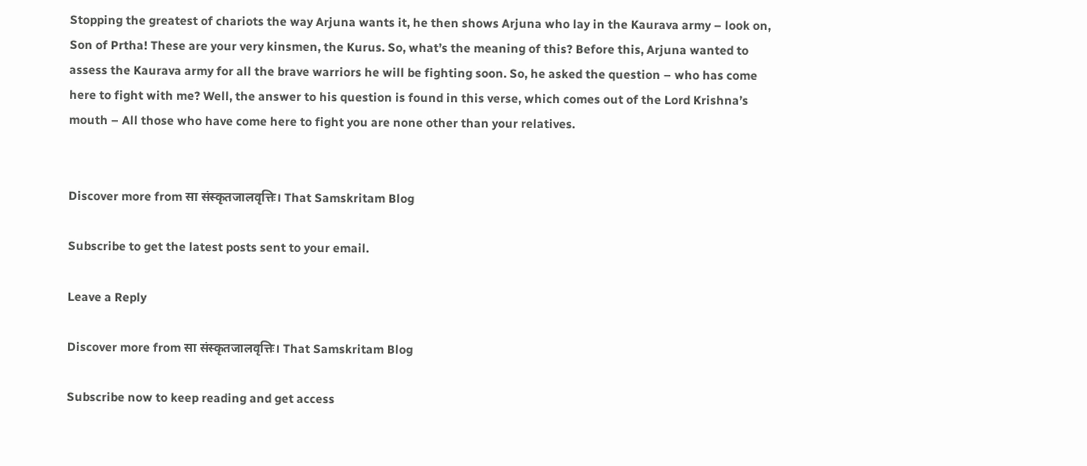Stopping the greatest of chariots the way Arjuna wants it, he then shows Arjuna who lay in the Kaurava army – look on, Son of Prtha! These are your very kinsmen, the Kurus. So, what’s the meaning of this? Before this, Arjuna wanted to assess the Kaurava army for all the brave warriors he will be fighting soon. So, he asked the question – who has come here to fight with me? Well, the answer to his question is found in this verse, which comes out of the Lord Krishna’s mouth – All those who have come here to fight you are none other than your relatives.


Discover more from सा संस्कृतजालवृत्तिः। That Samskritam Blog

Subscribe to get the latest posts sent to your email.

Leave a Reply

Discover more from सा संस्कृतजालवृत्तिः। That Samskritam Blog

Subscribe now to keep reading and get access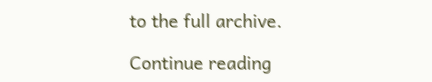to the full archive.

Continue reading